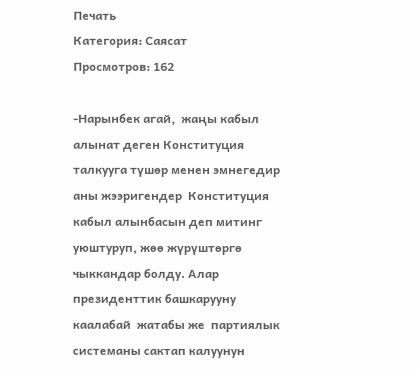Печать
Категория: Саясат
Просмотров: 162

-Нарынбек агай,  жаңы кабыл алынат деген Конституция талкууга түшөр менен эмнегедир аны жээригендер  Конституция кабыл алынбасын деп митинг уюштуруп, жөө жүрүштөргө чыккандар болду. Алар президенттик башкарууну каалабай  жатабы же  партиялык системаны сактап калуунун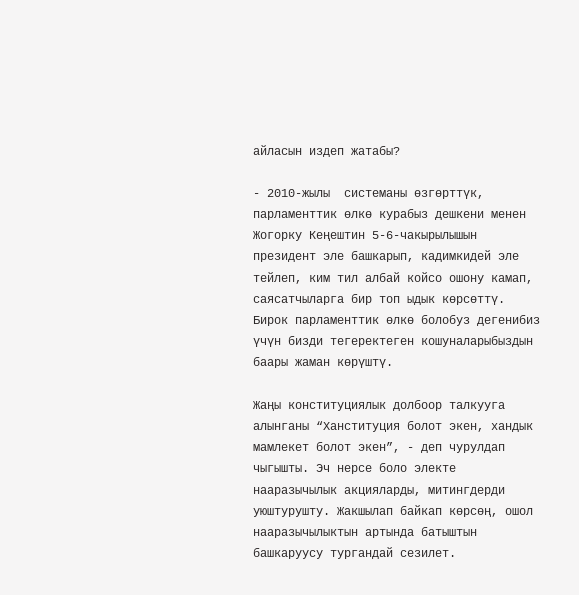айласын издеп жатабы?

- 2010-жылы  системаны өзгөрттүк, парламенттик өлкө курабыз дешкени менен Жогорку Кеңештин 5-6-чакырылышын президент эле башкарып, кадимкидей эле тейлеп, ким тил албай койсо ошону камап, саясатчыларга бир топ ыдык көрсөттү. Бирок парламенттик өлкө болобуз дегенибиз үчүн бизди тегеректеген кошуналарыбыздын баары жаман көрүштү.

Жаңы конституциялык долбоор талкууга алынганы “Ханституция болот экен, хандык мамлекет болот экен”, - деп чурулдап  чыгышты. Эч нерсе боло электе нааразычылык акцияларды, митингдерди уюштурушту. Жакшылап байкап көрсөң, ошол нааразычылыктын артында батыштын башкаруусу тургандай сезилет.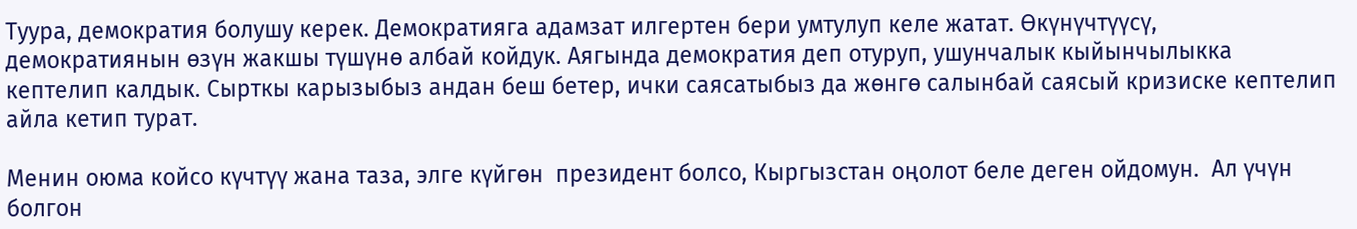Туура, демократия болушу керек. Демократияга адамзат илгертен бери умтулуп келе жатат. Өкүнүчтүүсү, демократиянын өзүн жакшы түшүнө албай койдук. Аягында демократия деп отуруп, ушунчалык кыйынчылыкка кептелип калдык. Сырткы карызыбыз андан беш бетер, ички саясатыбыз да жөнгө салынбай саясый кризиске кептелип айла кетип турат.

Менин оюма койсо күчтүү жана таза, элге күйгөн  президент болсо, Кыргызстан оңолот беле деген ойдомун.  Ал үчүн болгон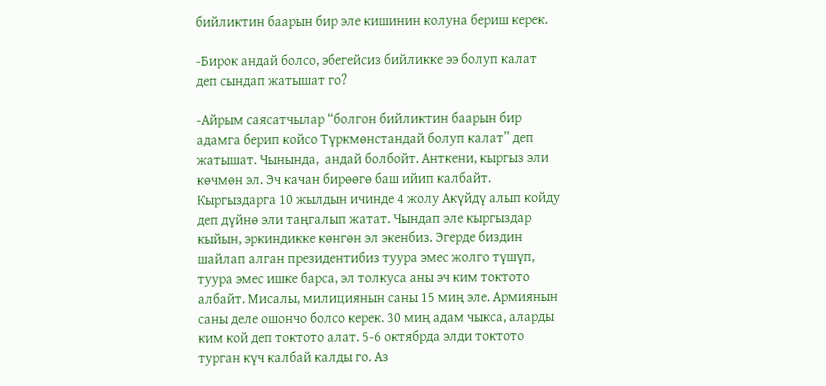бийликтин баарын бир эле кишинин колуна бериш керек.

-Бирок андай болсо, эбегейсиз бийликке ээ болуп калат деп сындап жатышат го?

-Айрым саясатчылар “болгон бийликтин баарын бир адамга берип койсо Түркмөнстандай болуп калат” деп жатышат. Чынында,  андай болбойт. Анткени, кыргыз эли көчмөн эл. Эч качан бирөөгө баш ийип калбайт. Кыргыздарга 10 жылдын ичинде 4 жолу Акүйдү алып койду деп дүйнө эли таңгалып жатат. Чындап эле кыргыздар кыйын, эркиндикке көнгөн эл экенбиз. Эгерде биздин шайлап алган президентибиз туура эмес жолго түшүп, туура эмес ишке барса, эл толкуса аны эч ким токтото албайт. Мисалы, милициянын саны 15 миң эле. Армиянын саны деле ошончо болсо керек. 30 миң адам чыкса, аларды ким кой деп токтото алат. 5-6 октябрда элди токтото турган күч калбай калды го. Аз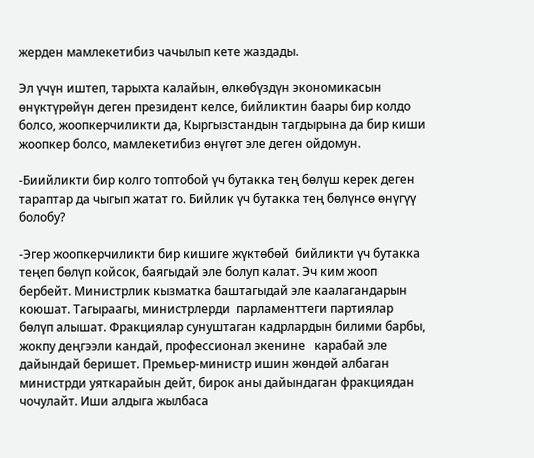жерден мамлекетибиз чачылып кете жаздады.

Эл үчүн иштеп, тарыхта калайын, өлкөбүздүн экономикасын өнүктүрөйүн деген президент келсе, бийликтин баары бир колдо болсо, жоопкерчиликти да, Кыргызстандын тагдырына да бир киши жоопкер болсо, мамлекетибиз өнүгөт эле деген ойдомун.

-Биийликти бир колго топтобой үч бутакка тең бөлүш керек деген тараптар да чыгып жатат го. Бийлик үч бутакка тең бөлүнсө өнүгүү болобу?

-Эгер жоопкерчиликти бир кишиге жүктөбөй  бийликти үч бутакка  теңеп бөлүп койсок, баягыдай эле болуп калат. Эч ким жооп бербейт. Министрлик кызматка баштагыдай эле каалагандарын коюшат. Тагыраагы, министрлерди  парламенттеги партиялар бөлүп алышат. Фракциялар сунуштаган кадрлардын билими барбы, жокпу деңгээли кандай, профессионал экенине   карабай эле дайындай беришет. Премьер-министр ишин жөндөй албаган министрди уяткарайын дейт, бирок аны дайындаган фракциядан чочулайт. Иши алдыга жылбаса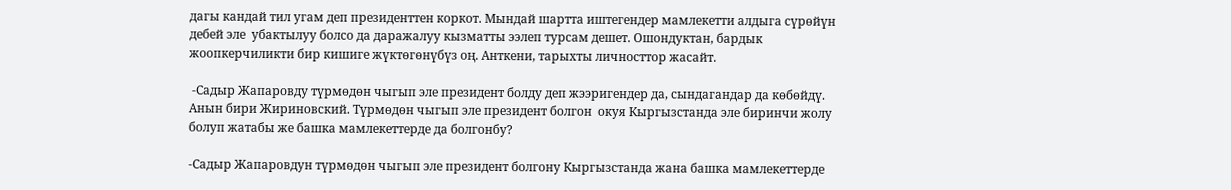дагы кандай тил угам деп президенттен коркот. Мындай шартта иштегендер мамлекетти алдыга сүрөйүн дебей эле  убактылуу болсо да даражалуу кызматты ээлеп турсам дешет. Ошондуктан, бардык жоопкерчиликти бир кишиге жүктөгөнүбүз оң. Анткени, тарыхты личносттор жасайт.

 -Садыр Жапаровду түрмөдөн чыгып эле президент болду деп жээригендер да, сындагандар да көбөйдү. Анын бири Жириновский. Түрмөдөн чыгып эле президент болгон  окуя Кыргызстанда эле биринчи жолу болуп жатабы же башка мамлекеттерде да болгонбу?

-Садыр Жапаровдун түрмөдөн чыгып эле президент болгону Кыргызстанда жана башка мамлекеттерде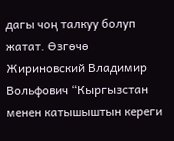дагы чоң талкуу болуп жатат. Өзгөчө Жириновский Владимир Вольфович “Кыргызстан менен катышыштын кереги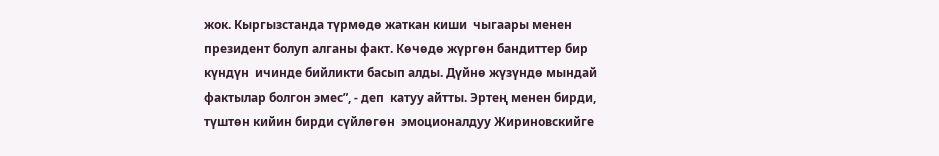жок. Кыргызстанда түрмөдө жаткан киши  чыгаары менен президент болуп алганы факт. Көчөдө жүргөн бандиттер бир күндүн  ичинде бийликти басып алды. Дүйнө жүзүндө мындай фактылар болгон эмес”, - деп  катуу айтты. Эртең менен бирди, түштөн кийин бирди сүйлөгөн  эмоционалдуу Жириновскийге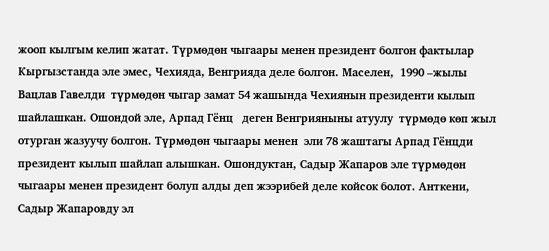жооп кылгым келип жатат. Түрмөдөн чыгаары менен президент болгон фактылар Кыргызстанда эле эмес, Чехияда, Венгрияда деле болгон. Маселен,  1990 –жылы Вацлав Гавелди  түрмөдөн чыгар замат 54 жашында Чехиянын президенти кылып шайлашкан. Ошондой эле, Арпад Гёнц   деген Венгрияныны атуулу  түрмөдө көп жыл отурган жазуучу болгон. Түрмөдөн чыгаары менен  эли 78 жаштагы Арпад Гёнцди президент кылып шайлап алышкан. Ошондуктан, Садыр Жапаров эле түрмөдөн чыгаары менен президент болуп алды деп жээрибей деле койсок болот. Анткени, Садыр Жапаровду эл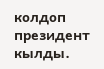колдоп президент кылды.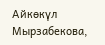Айкөкүл Мырзабекова,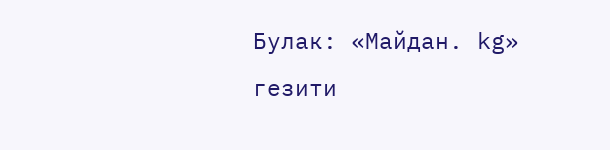Булак: «Майдан. kg» гезити